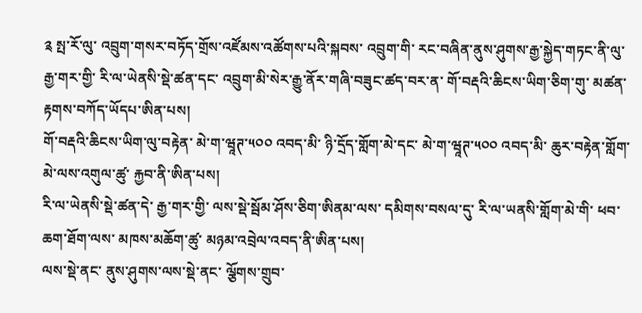༉ སྤ་རོ་ལུ་ འབྲུག་གསར་བཏོད་གྲོས་འཛོམས་འཚོགས་པའི་སྐབས་ འབྲུག་གི་ རང་བཞིན་ནུས་ཤུགས་རྒྱ་སྐྱེད་གཏང་ནི་ལུ་ རྒྱ་གར་གྱི་ རི་ལ་ཡེནསི་སྡེ་ཚན་དང་ འབྲུག་མི་སེར་རྒྱུ་ནོར་གཞི་བཟུང་ཚད་བར་ན་ གོ་བརྡའི་ཆིངས་ཡིག་ཅིག་གུ་ མཚན་རྟགས་བཀོད་ཡོདཔ་ཨིན་པས།
གོ་བརྡའི་ཆིངས་ཡིག་ལུ་བརྟེན་ མེ་ག་ཝཱཊ་༥༠༠ འབད་མི་ ཉི་དྲོད་གློག་མེ་དང་ མེ་ག་ཝཱཊ་༥༠༠ འབད་མི་ ཆུར་བརྟེན་གློག་མེ་ལས་འགུལ་ཚུ་ རྐྱབ་ནི་ཨིན་པས།
རི་ལ་ཡེནསི་སྡེ་ཚན་དེ་ རྒྱ་གར་གྱི་ ལས་སྡེ་སྦོམ་ཤོས་ཅིག་ཨིནམ་ལས་ དམིགས་བསལ་དུ་ རི་ལ་ཡནསི་གློག་མེ་གི་ ཕབ་ཆག་ཐོག་ལས་ མཁས་མཆོག་ཚུ་ མཉམ་འབྲེལ་འབད་ནི་ཨིན་པས།
ལས་སྡེ་ནང་ ནུས་ཤུགས་ལས་སྡེ་ནང་ ལྕོགས་གྲུབ་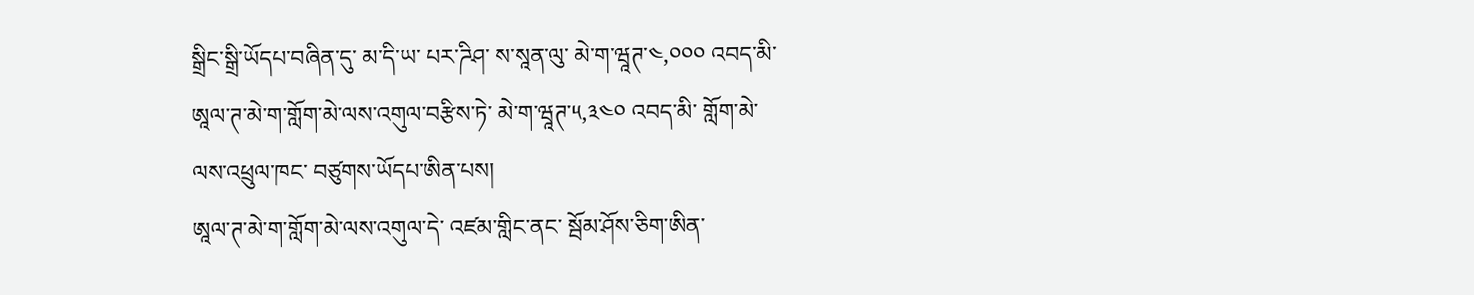སྒྲིང་སྒྲི་ཡོདཔ་བཞིན་དུ་ མ་དི་ཡ་ པར་ཌིཤ་ ས་སཱན་ལུ་ མེ་ག་ཝཱཊ་༤,༠༠༠ འབད་མི་ ཨཱལ་ཊ་མེ་ག་གློག་མེ་ལས་འགུལ་བརྩིས་ཏེ་ མེ་ག་ཝཱཊ་༥,༣༤༠ འབད་མི་ གློག་མེ་ལས་འཕྲུལ་ཁང་ བཙུགས་ཡོདཔ་ཨིན་པས།
ཨཱལ་ཊ་མེ་ག་གློག་མེ་ལས་འགུལ་དེ་ འཛམ་གླིང་ནང་ སྦོམ་ཤོས་ཅིག་ཨིན་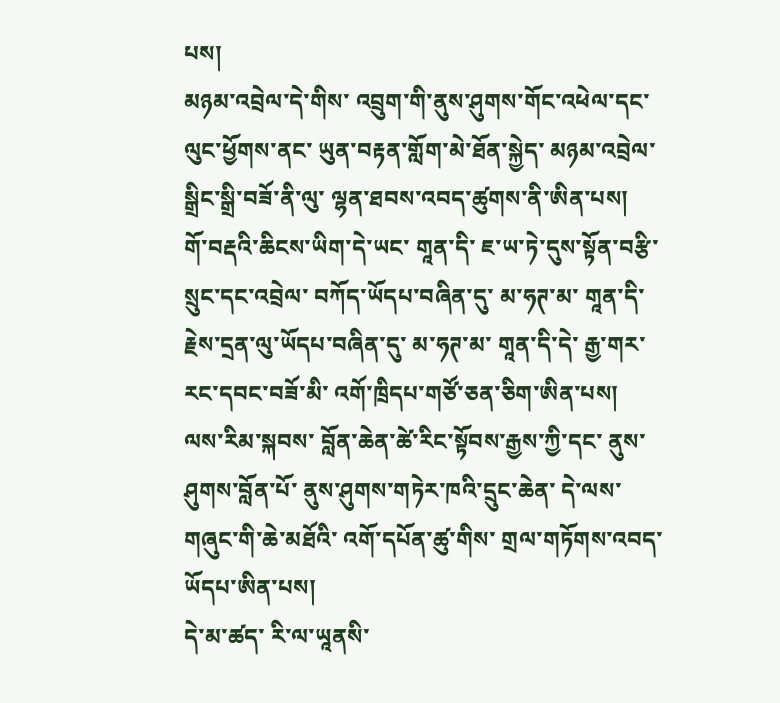པས།
མཉམ་འབྲེལ་དེ་གིས་ འབྲུག་གི་ནུས་ཤུགས་གོང་འཕེལ་དང་ ལུང་ཕྱོགས་ནང་ ཡུན་བརྟན་གློག་མེ་ཐོན་སྐྱེད་ མཉམ་འབྲེལ་སྒྲིང་སྒྲི་བཟོ་ནི་ལུ་ ལྷན་ཐབས་འབད་ཚུགས་ནི་ཨིན་པས།
གོ་བརྡའི་ཆིངས་ཡིག་དེ་ཡང་ གཱན་དི་ ཇ་ཡ་ཏེ་དུས་སྟོན་བརྩི་སྲུང་དང་འབྲེལ་ བཀོད་ཡོདཔ་བཞིན་དུ་ མ་ཧཊ་མ་ གཱན་དི་རྗེས་དྲན་ལུ་ཡོདཔ་བཞིན་དུ་ མ་ཧཊ་མ་ གཱན་དི་དེ་ རྒྱ་གར་རང་དབང་བཟོ་མི་ འགོ་ཁྲིདཔ་གཙོ་ཅན་ཅིག་ཨིན་པས།
ལས་རིམ་སྐབས་ བློན་ཆེན་ཚེ་རིང་སྟོབས་རྒྱས་ཀྱི་དང་ ནུས་ཤུགས་བློན་པོ་ ནུས་ཤུགས་གཏེར་ཁའི་དྲུང་ཆེན་ དེ་ལས་ གཞུང་གི་ཆེ་མཐོའི་ འགོ་དཔོན་ཚུ་གིས་ གྲལ་གཏོགས་འབད་ཡོདཔ་ཨིན་པས།
དེ་མ་ཚད་ རི་ལ་ཡཱནསི་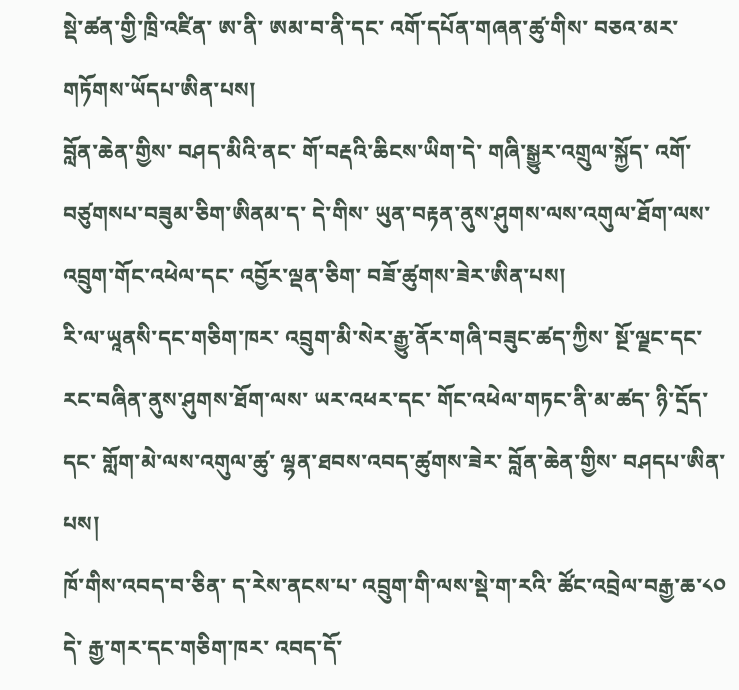སྡེ་ཚན་གྱི་ཁྲི་འཛིན་ ཨ་ནི་ ཨམ་བ་ནི་དང་ འགོ་དཔོན་གཞན་ཚུ་གིས་ བཅའ་མར་གཏོགས་ཡོདཔ་ཨིན་པས།
བློན་ཆེན་གྱིས་ བཤད་མིའི་ནང་ གོ་བརྡའི་ཆིངས་ཡིག་དེ་ གཞི་སྒྱུར་འགྲུལ་སྐྱོད་ འགོ་བཙུགསཔ་བཟུམ་ཅིག་ཨིནམ་ད་ དེ་གིས་ ཡུན་བརྟན་ནུས་ཤུགས་ལས་འགུལ་ཐོག་ལས་ འབྲུག་གོང་འཕེལ་དང་ འབྱོར་ལྡན་ཅིག་ བཟོ་ཚུགས་ཟེར་ཨིན་པས།
རི་ལ་ཡཱནསི་དང་གཅིག་ཁར་ འབྲུག་མི་སེར་རྒྱུ་ནོར་གཞི་བཟུང་ཚད་ཀྱིས་ སྔོ་ལྗང་དང་ རང་བཞིན་ནུས་ཤུགས་ཐོག་ལས་ ཡར་འཕར་དང་ གོང་འཕེལ་གཏང་ནི་མ་ཚད་ ཉི་དྲོད་དང་ གློག་མེ་ལས་འགུལ་ཚུ་ ལྷན་ཐབས་འབད་ཚུགས་ཟེར་ བློན་ཆེན་གྱིས་ བཤདཔ་ཨིན་པས།
ཁོ་གིས་འབད་བ་ཅིན་ ད་རེས་ནངས་པ་ འབྲུག་གི་ལས་སྡེ་ག་རའི་ ཚོང་འབྲེལ་བརྒྱ་ཆ་༨༠ དེ་ རྒྱ་གར་དང་གཅིག་ཁར་ འབད་དོ་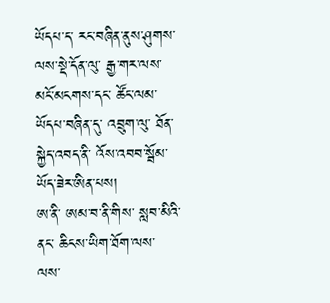ཡོདཔ་ད་ རང་བཞིན་ནུས་ཤུགས་ལས་སྡེ་དོན་ལུ་ རྒྱ་གར་ལས་ མངོ་མངགས་དང་ ཚོང་ལམ་ཡོདཔ་བཞིན་དུ་ འབྲུག་ལུ་ ཐོན་སྐྱེད་འབད་ནི་ འོས་འབབ་སྦོམ་ཡོད་ཟེར་ཨིན་པས།
ཨ་ནི་ ཨམ་བ་ནི་གིས་ སླབ་མིའི་ནང་ ཆིངས་ཡིག་ཐོག་ལས་ ལས་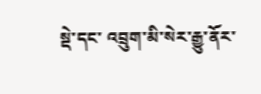སྡེ་དང་ འབྲུག་མི་སེར་རྒྱུ་ནོར་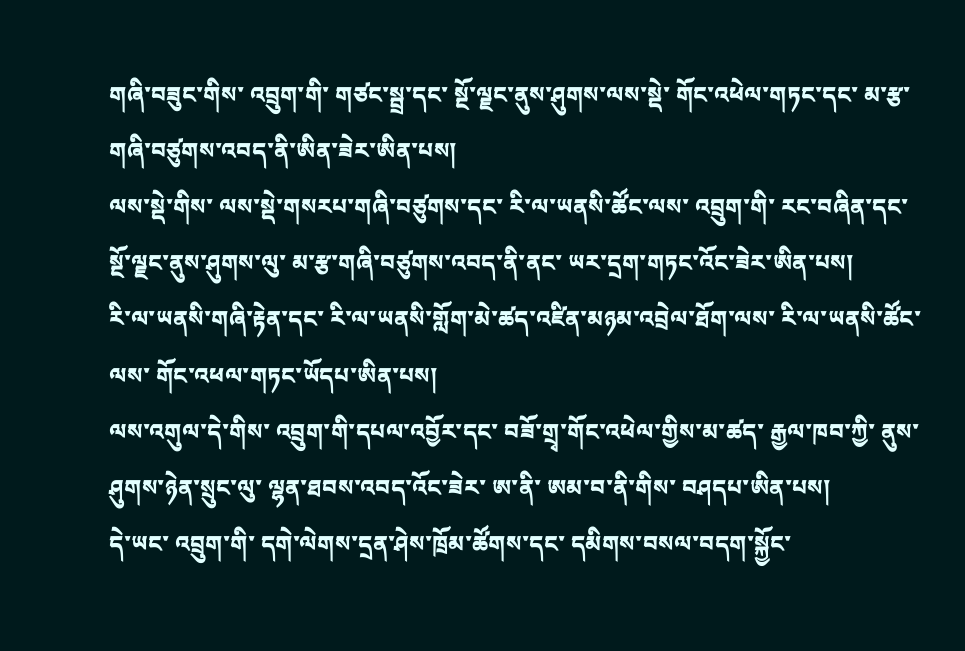གཞི་བཟུང་གིས་ འབྲུག་གི་ གཙང་སྦྲ་དང་ སྔོ་ལྗང་ནུས་ཤུགས་ལས་སྡེ་ གོང་འཕེལ་གཏང་དང་ མ་རྩ་གཞི་བཙུགས་འབད་ནི་ཨིན་ཟེར་ཨིན་པས།
ལས་སྡེ་གིས་ ལས་སྡེ་གསརཔ་གཞི་བཙུགས་དང་ རི་ལ་ཡནསི་ཚོང་ལས་ འབྲུག་གི་ རང་བཞིན་དང་ སྔོ་ལྗང་ནུས་ཤུགས་ལུ་ མ་རྩ་གཞི་བཙུགས་འབད་ནི་ནང་ ཡར་དྲག་གཏང་འོང་ཟེར་ཨིན་པས།
རི་ལ་ཡནསི་གཞི་རྟེན་དང་ རི་ལ་ཡནསི་གློག་མེ་ཚད་འཛིན་མཉམ་འབྲེལ་ཐོག་ལས་ རི་ལ་ཡནསི་ཚོང་ལས་ གོང་འཕལ་གཏང་ཡོདཔ་ཨིན་པས།
ལས་འགུལ་དེ་གིས་ འབྲུག་གི་དཔལ་འབྱོར་དང་ བཟོ་གྲྭ་གོང་འཕེལ་གྱིས་མ་ཚད་ རྒྱལ་ཁབ་ཀྱི་ ནུས་ཤུགས་ཉེན་སྲུང་ལུ་ ལྷན་ཐབས་འབད་འོང་ཟེར་ ཨ་ནི་ ཨམ་བ་ནི་གིས་ བཤདཔ་ཨིན་པས།
དེ་ཡང་ འབྲུག་གི་ དགེ་ལེགས་དྲན་ཤེས་ཁྲོམ་ཚོགས་དང་ དམིགས་བསལ་བདག་སྐྱོང་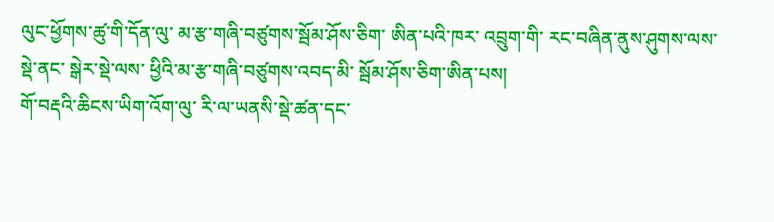ལུང་ཕྱོགས་ཚུ་གི་དོན་ལུ་ མ་རྩ་གཞི་བཙུགས་སྦོམ་ཤོས་ཅིག་ ཨིན་པའི་ཁར་ འབྲུག་གི་ རང་བཞིན་ནུས་ཤུགས་ལས་སྡེ་ནང་ སྒེར་སྡེ་ལས་ ཕྱིའི་མ་རྩ་གཞི་བཙུགས་འབད་མི་ སྦོམ་ཤོས་ཅིག་ཨིན་པས།
གོ་བརྡའི་ཆིངས་ཡིག་འོག་ལུ་ རི་ལ་ཡནསི་སྡེ་ཚན་དང་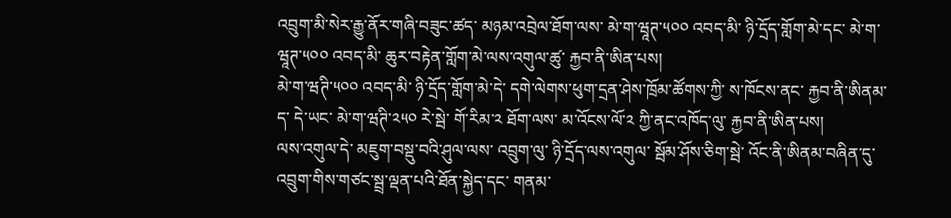འབྲུག་མི་སེར་རྒྱུ་ནོར་གཞི་བཟུང་ཚད་ མཉམ་འབྲེལ་ཐོག་ལས་ མེ་ག་ཝཱཊ་༥༠༠ འབད་མི་ ཉི་དྲོད་གློག་མེ་དང་ མེ་ག་ཝཱཊ་༥༠༠ འབད་མི་ ཆུར་བརྟེན་གློག་མེ་ལས་འགུལ་ཚུ་ རྐྱབ་ནི་ཨིན་པས།
མེ་ག་ཝཊི་༥༠༠ འབད་མི་ ཉི་དྲོད་གློག་མེ་དེ་ དགེ་ལེགས་ཕུག་དྲན་ཤེས་ཁྲོམ་ཚོགས་ཀྱི་ ས་ཁོངས་ནང་ རྐྱབ་ནི་ཨིནམ་ད་ དེ་ཡང་ མེ་ག་ཝཊི་༢༥༠ རེ་སྦེ་ གོ་རིམ་༢ ཐོག་ལས་ མ་འོངས་ལོ་༢ ཀྱི་ནང་འཁོད་ལུ་ རྐྱབ་ནི་ཨིན་པས།
ལས་འགུལ་དེ་ མཇུག་བསྡུ་བའི་ཤུལ་ལས་ འབྲུག་ལུ་ ཉི་དྲོད་ལས་འགུལ་ སྦོམ་ཤོས་ཅིག་སྦེ་ འོང་ནི་ཨིནམ་བཞིན་དུ་ འབྲུག་གིས་གཙང་སྦྲ་ལྡན་པའི་ཐོན་སྐྱེད་དང་ གནམ་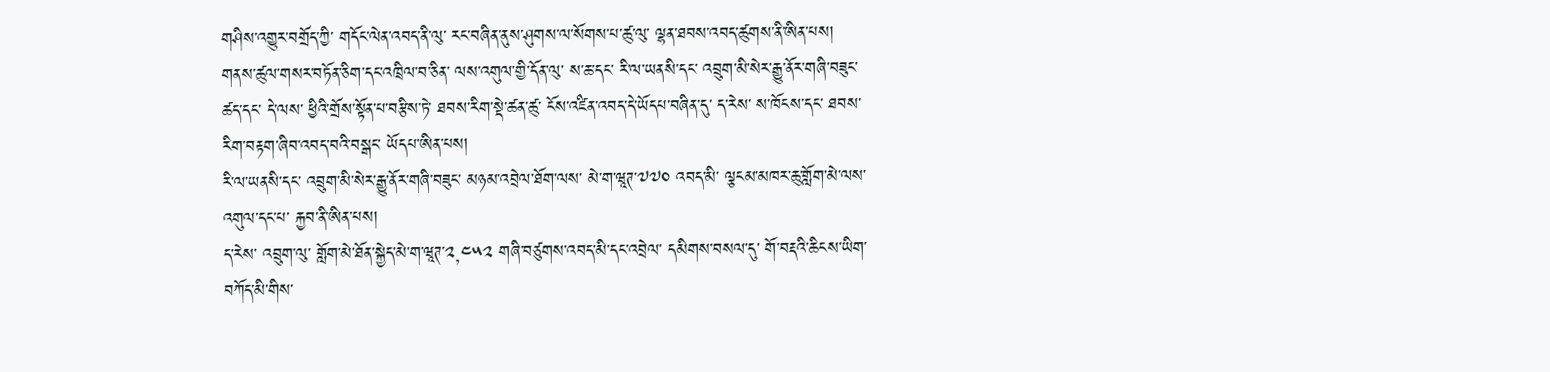གཤིས་འགྱུར་བགྲོད་ཀྱི་ གདོང་ལེན་འབད་ནི་ལུ་ རང་བཞིན་ནུས་ཤུགས་ལ་སོགས་པ་ཚུ་ལུ་ ལྷན་ཐབས་འབད་ཚུགས་ནི་ཨིན་པས།
གནས་ཚུལ་གསར་བཏོན་ཅིག་དང་འཁྲིལ་བ་ཅིན་ ལས་འགུལ་གྱི་དོན་ལུ་ ས་ཆ་དང་ རི་ལ་ཡནསི་དང་ འབྲུག་མི་སེར་རྒྱུ་ནོར་གཞི་བཟུང་ཚད་དང་ དེ་ལས་ ཕྱིའི་གྲོས་སྟོན་པ་བརྩིས་ཏེ་ ཐབས་རིག་སྡེ་ཚན་ཚུ་ ངོས་འཛིན་འབད་དེ་ཡོདཔ་བཞིན་དུ་ ད་རེས་ ས་ཁོངས་དང་ ཐབས་རིག་བརྟག་ཞིབ་འབད་བའི་བསྒང་ ཡོདཔ་ཨིན་པས།
རི་ལ་ཡནསི་དང་ འབྲུག་མི་སེར་རྒྱུ་ནོར་གཞི་བཟུང་ མཉམ་འབྲེལ་ཐོག་ལས་ མེ་ག་ཝཱཊ་༧༧༠ འབད་མི་ ལྕངམ་མཁར་ཆུ་གློག་མེ་ལས་འགུལ་དང་པ་ རྐྱབ་ནི་ཨིན་པས།
ད་རེས་ འབྲུག་ལུ་ གློག་མེ་ཐོན་སྐྱེད་མེ་ག་ཝཱཊ་༢,༤༥༢ གཞི་བཙུགས་འབད་མི་དང་འབྲེལ་ དམིགས་བསལ་དུ་ གོ་བརྡའི་ཆིངས་ཡིག་ བཀོད་མི་གིས་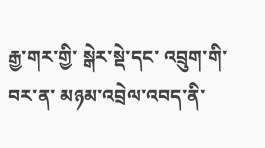རྒྱ་གར་གྱི་ སྒེར་སྡེ་དང་ འབྲུག་གི་བར་ན་ མཉམ་འབྲེལ་འབད་ནི་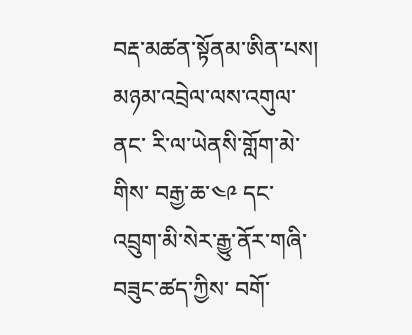བརྡ་མཚན་སྟོནམ་ཨིན་པས།
མཉམ་འབྲེལ་ལས་འགུལ་ནང་ རི་ལ་ཡེནསི་གློག་མེ་གིས་ བརྒྱ་ཆ་༤༩ དང་ འབྲུག་མི་སེར་རྒྱུ་ནོར་གཞི་བཟུང་ཚད་ཀྱིས་ བགོ་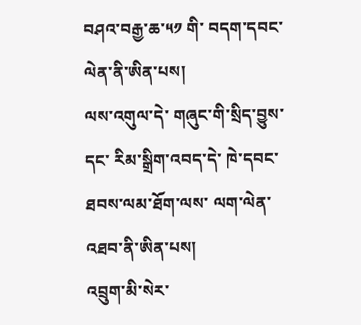བཤའ་བརྒྱ་ཆ་༥༡ གི་ བདག་དབང་ལེན་ནི་ཨིན་པས།
ལས་འགུལ་དེ་ གཞུང་གི་སྲིད་བྱུས་དང་ རིམ་སྒྲིག་འབད་དེ་ ཁེ་དབང་ཐབས་ལམ་ཐོག་ལས་ ལག་ལེན་འཐབ་ནི་ཨིན་པས།
འབྲུག་མི་སེར་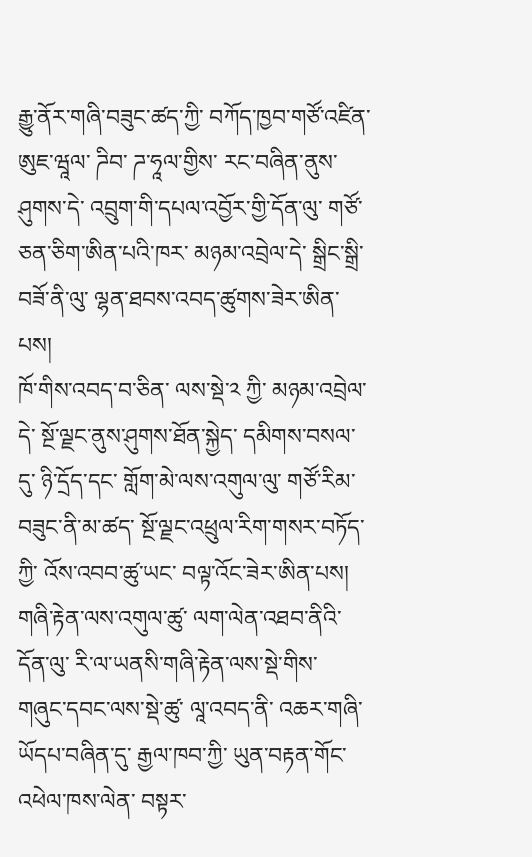རྒྱུ་ནོར་གཞི་བཟུང་ཚད་ཀྱི་ བཀོད་ཁྱབ་གཙོ་འཛིན་ ཨུཇ་ཝཱལ་ ཌིབ་ ཌ་ཧཱལ་གྱིས་ རང་བཞིན་ནུས་ཤུགས་དེ་ འབྲུག་གི་དཔལ་འབྱོར་གྱི་དོན་ལུ་ གཙོ་ཅན་ཅིག་ཨིན་པའི་ཁར་ མཉམ་འབྲེལ་དེ་ སྒྲིང་སྒྲི་བཟོ་ནི་ལུ་ ལྷན་ཐབས་འབད་ཚུགས་ཟེར་ཨིན་པས།
ཁོ་གིས་འབད་བ་ཅིན་ ལས་སྡེ་༢ ཀྱི་ མཉམ་འབྲེལ་དེ་ སྔོ་ལྗང་ནུས་ཤུགས་ཐོན་སྐྱེད་ དམིགས་བསལ་དུ་ ཉི་དྲོད་དང་ གློག་མེ་ལས་འགུལ་ལུ་ གཙོ་རིམ་བཟུང་ནི་མ་ཚད་ སྔོ་ལྗང་འཕྲུལ་རིག་གསར་བཏོད་ཀྱི་ འོས་འབབ་ཚུ་ཡང་ བལྟ་འོང་ཟེར་ཨིན་པས།
གཞི་རྟེན་ལས་འགུལ་ཚུ་ ལག་ལེན་འཐབ་ནིའི་དོན་ལུ་ རི་ལ་ཡནསི་གཞི་རྟེན་ལས་སྡེ་གིས་ གཞུང་དབང་ལས་སྡེ་ཚུ་ ལཱ་འབད་ནི་ འཆར་གཞི་ཡོདཔ་བཞིན་དུ་ རྒྱལ་ཁབ་ཀྱི་ ཡུན་བརྟན་གོང་འཕེལ་ཁས་ལེན་ བསྟར་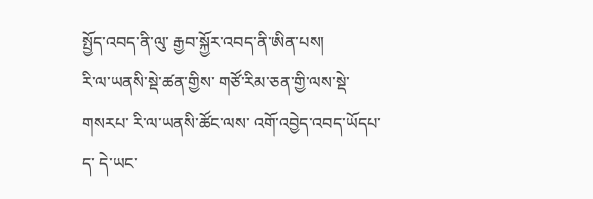སྤྱོད་འབད་ནི་ལུ་ རྒྱབ་སྐྱོར་འབད་ནི་ཨིན་པས།
རི་ལ་ཡནསི་སྡེ་ཚན་གྱིས་ གཙོ་རིམ་ཅན་གྱི་ལས་སྡེ་གསརཔ་ རི་ལ་ཡནསི་ཚོང་ལས་ འགོ་འབྱེད་འབད་ཡོདཔ་ད་ དེ་ཡང་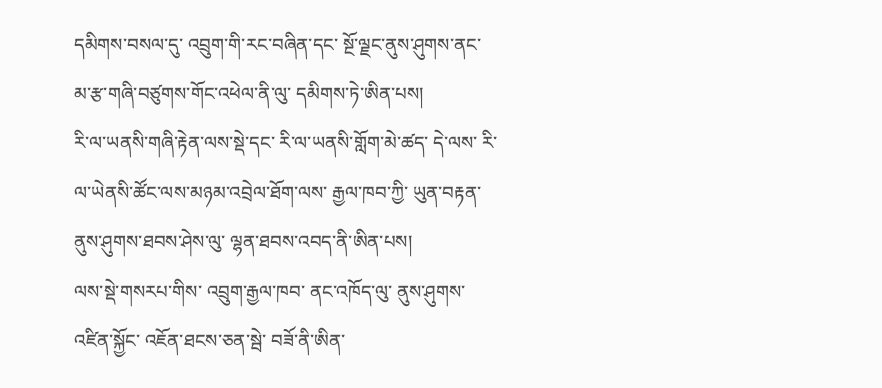དམིགས་བསལ་དུ་ འབྲུག་གི་རང་བཞིན་དང་ སྔོ་ལྗང་ནུས་ཤུགས་ནང་ མ་རྩ་གཞི་བཙུགས་གོང་འཕེལ་ནི་ལུ་ དམིགས་ཏེ་ཨིན་པས།
རི་ལ་ཡནསི་གཞི་རྟེན་ལས་སྡེ་དང་ རི་ལ་ཡནསི་གློག་མེ་ཚད་ དེ་ལས་ རི་ལ་ཡེནསི་ཚོང་ལས་མཉམ་འབྲེལ་ཐོག་ལས་ རྒྱལ་ཁབ་ཀྱི་ ཡུན་བརྟན་ནུས་ཤུགས་ཐབས་ཤེས་ལུ་ ལྷན་ཐབས་འབད་ནི་ཨིན་པས།
ལས་སྡེ་གསརཔ་གིས་ འབྲུག་རྒྱལ་ཁབ་ ནང་འཁོད་ལུ་ ནུས་ཤུགས་འཛིན་སྐྱོང་ འཇོན་ཐངས་ཅན་སྦེ་ བཟོ་ནི་ཨིན་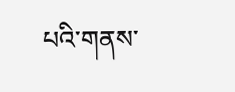པའི་གནས་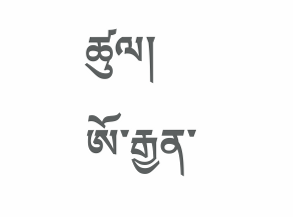ཚུལ།
ཨོ་རྒྱན་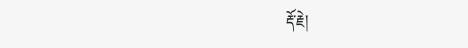རྡོ་རྗེ།